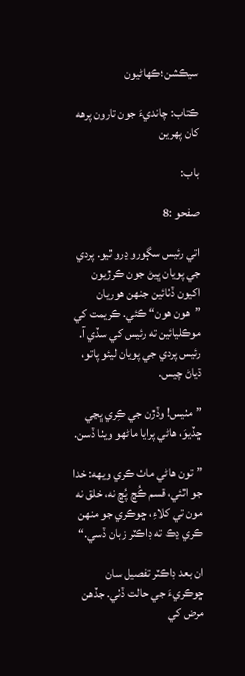سيڪشن؛ڪهاڻيون

ڪتاب: چانديءَ جون تارون پرهه کان پهرين

باب:

صفحو :8

اتي رئيس سڳورو ڍرو ٿيو. پردي جي پويان ڀيڻ جون ڪرڙيون اکيون ڏٺائين جنهن هوريان ”هون هون“ ڪئي. ڪريمت کي موڪليائين ته رئيس کي سڏي آ. رئيس پردي جي پويان ليئو پاتو، ڌياڻ چيس.

”مٺيس! وڏڙن جي ڪِري ڀڃي ڇڏيوَ، هاڻي پرايا ماڻهو ويٺا ڏسن.

”تون هاڻي ماٺ ڪري ويهه: خدا جو اٿئي، قسم ڪُڇ پُڇ نه، خلق نه مون تي کلاءِ، ڇوڪري جو منهن ڪري ڍڪ ته ڊاڪٽر زبان ڏسي.“

ان بعد ڊاڪٽر تفصيل سان ڇوڪريءَ جي حالت ڏٺي. جڏهن مرض کي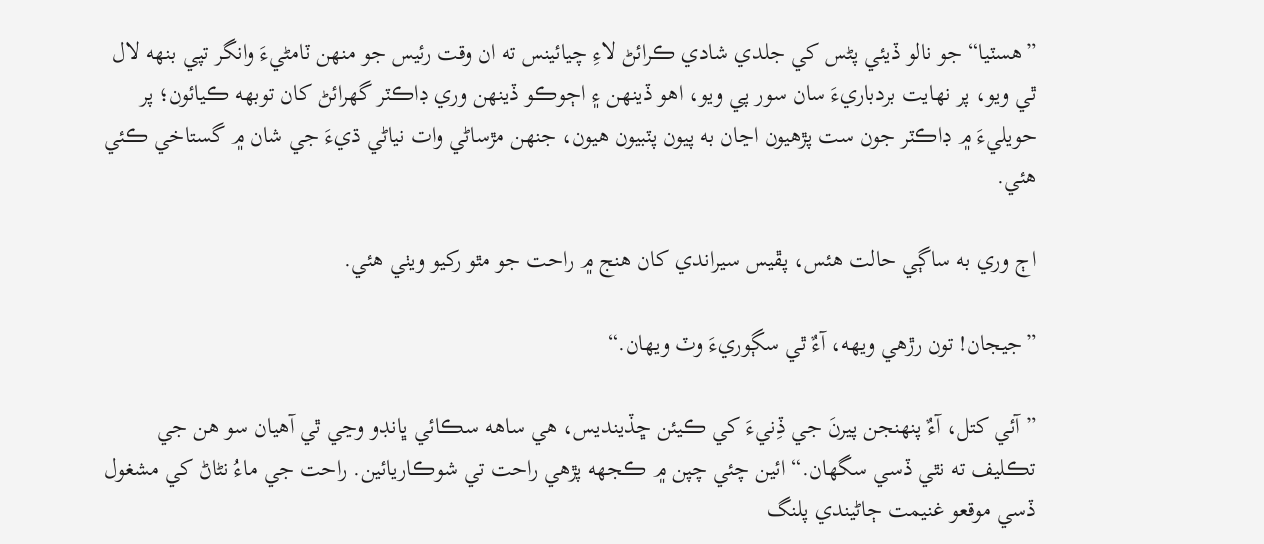”هسٽيا“ جو نالو ڏيئي پڻس کي جلدي شادي ڪرائڻ لاءِ چيائينس ته ان وقت رئيس جو منهن ٽامڻيءَ وانگر تپي بنهه لال ٿي ويو، پر نهايت بردباريءَ سان سور پي ويو، اهو ڏينهن ۽ اڄوڪو ڏينهن وري ڊاڪٽر گهرائڻ کان توبهه ڪيائون؛ پر حويليءَ ۾ ڊاڪٽر جون ست پڙهيون اڃان به پيون پٽبيون هيون، جنهن مڙساڻي وات نياڻي ڌيءَ جي شان ۾ گستاخي ڪئي هئي.

اڄ وري به ساڳي حالت هئس، پڦيس سيراندي کان هنج ۾ راحت جو مٿو رکيو ويٺي هئي.

”جيجان! تون رڙهي ويهه، آءٌ ٿي سڳوريءَ وٽ ويهان.“

”آئي کتل، آءٌ پنهنجن پيرنَ جي ڏِنيءَ کي ڪيئن ڇڏينديس، هي ساهه سڪائي ڀانڊو وڃي ٿي آهيان سو هن جي تڪليف ته نٿي ڏسي سگهان.“ ائين چئي چپن ۾ ڪجهه پڙهي راحت تي شوڪاريائين. راحت جي ماءُ نڻاڻ کي مشغول ڏسي موقعو غنيمت ڄاڻيندي پلنگ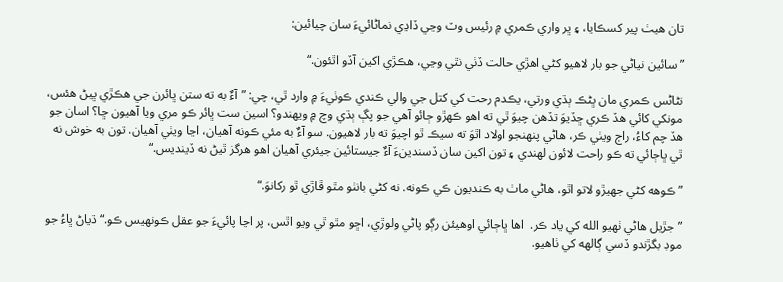تان هيٺ پير کسڪايا، ۽ ڀر واري ڪمري ۾ رئيس وٽ وڃي ڏاڍي نماڻائيءَ سان چيائين:

”سائين نياڻي جو بار لاهيو کڻي اهڙي حالت ڏٺي نٿي وڃي، هڪڙي اکين آڏو اٿئون.“

نڻاڻس ڪمري مان ڀڻڪ ٻڌي ورتي، يڪدم رحت کي کتل جي والي ڪندي ڪوٺيءَ ۾ وارد ٿي، چي: ”آءٌ به ته ستن ڀائرن جي هڪڙي ڀيڻ هئس، مونکي کائي هڏ ڪري ڇڏيوَ تڏهن چيوَ ٿي ته اهو ڪهڙو ڄائو آهي جو پڳ ٻڌي وچ ۾ ويهندو؟ اسين ست ڀائر ڪو مري ويا آهيون ڇا؟ اسان جو هڏ چم کاءُ، راڄ ويٺي ڪر، هاڻي پنهنجو اولاد اٿوَ ته سيڪ ٿو اچيوَ ته بار لاهيون. سو آءٌ به مئي ڪونه آهيان، اڃا ويٺي آهيان. تون به خوش نه ٿي ڀاڄائي ته ڪو راحت لائون لهندي ۽ تون اکين سان ڏسندينءَ آءٌ جيستائين جيئري آهيان اهو هرگز ٿيڻ نه ڏينديس.“

”ڪوهه کڻي جهيڙو لاتو اٿو، هاڻي ماٺ به ڪنديون ڪي ڪونه. نه کڻي بانٺو مٿو ڦاڙي ٿو رکانوَ.“

”جڙيل هاڻي ٺهيو الله کي ياد ڪر.  اها ڀاڄائي اوهيئن رڳو پاڻي ولوڙي، اڇو مٿو ٿي ويو اٿس، پر اڃا پائيءَ جو عقل ڪونهيس ڪو.“ ڌياڻ ڀاءُ جو موڊ بگڙندو ڏسي ڳالهه کي ٺاهيو.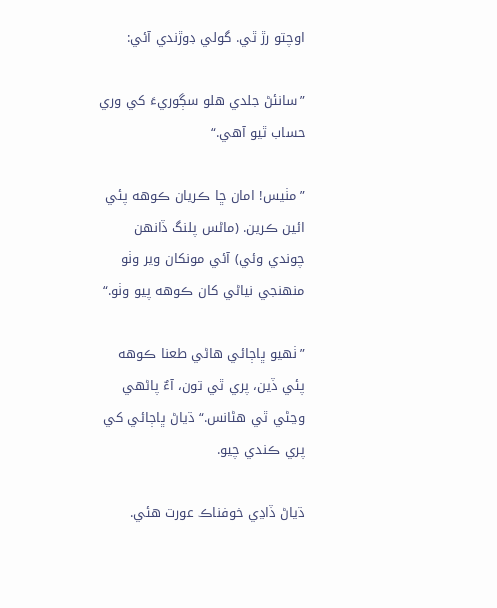اوچتو رڙ ٿي. گولي ڊوڙندي آئي:

”سانئڻ جلدي هلو سڳوريءَ کي وري حساب ٿيو آهي.“

”مٺيس! امان ڇا ڪريان ڪوهه پئي ائين ڪرين. (ماڻس پلنگ ڏانهن چوندي وئي) آئي مونکان وير وٺو منهنجي نياڻي کان ڪوهه پيو وٺو.“

”ٺهيو ڀاڄائي هاڻي طعنا ڪوهه پئي ڏين، پري ٿي تون، آءٌ پاڻهي وڃڻي ٿي هڻانس.“ ڌياڻ ڀاڄائي کي پري ڪندي چيو.

ڌياڻ ڏاڍي خوفناڪ عورت هئي.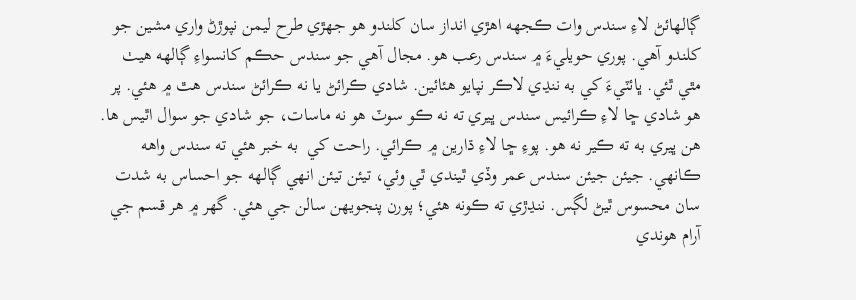ڳالهائڻ لاءِ سندس وات ڪجهه اهڙي انداز سان کلندو هو جهڙي طرح ليمن نپوڙڻ واري مشين جو کلندو آهي. پوري حويليءَ ۾ سندس رعب هو. مجال آهي جو سندس حڪم کانسواءِ ڳالهه هيٺ مٿي ٿئي. ڀائٽيءَ کي به ننڍي لاڪر نپايو هئائين. شادي ڪرائڻ يا نه ڪرائڻ سندس هٿ ۾ هئي. پر هو شادي ڇا لاءِ ڪرائيس سندس ڀيري ته نه ڪو سوٽ هو نه ماسات، جو شادي جو سوال اٿيس ها. هن ڀيري به ته ڪير نه هو. پوءِ ڇا لاءِ ڌارين ۾ ڪرائي. راحت کي  به خبر هئي ته سندس واهه ڪانهي. جيئن جيئن سندس عمر وڏي ٿيندي ٿي وئي، تيئن تيئن انهي ڳالهه جو احساس به شدت سان محسوس ٿيڻ لڳس. ننڍڙي ته ڪونه هئي؛ پورن پنجويهن سالن جي هئي. گهر ۾ هر قسم جي آرام هوندي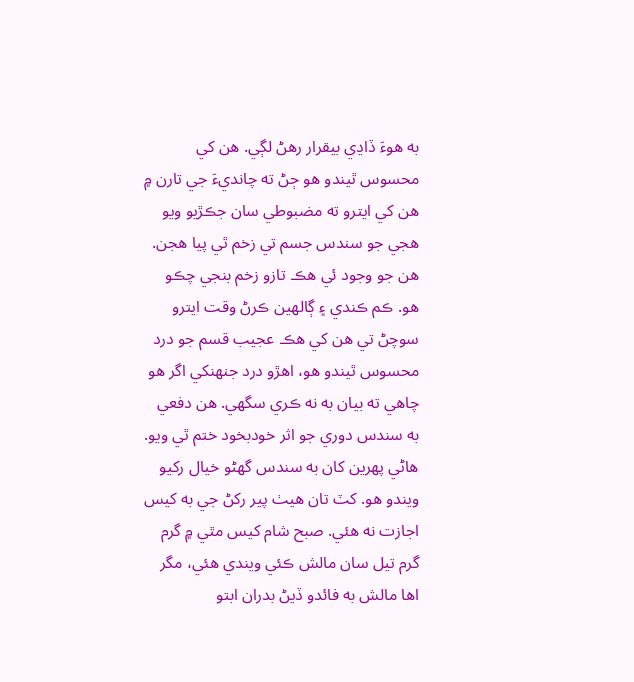به هوءَ ڏاڍي بيقرار رهڻ لڳي. هن کي محسوس ٿيندو هو ڄڻ ته چانديءَ جي تارن ۾ هن کي ايترو ته مضبوطي سان جڪڙيو ويو هجي جو سندس جسم تي زخم ٿي پيا هجن. هن جو وجود ئي هڪ تازو زخم بنجي چڪو هو. ڪم ڪندي ۽ ڳالهين ڪرڻ وقت ايترو سوچڻ تي هن کي هڪ عجيب قسم جو درد محسوس ٿيندو هو، اهڙو درد جنهنکي اگر هو چاهي ته بيان به نه ڪري سگهي. هن دفعي به سندس دوري جو اثر خودبخود ختم ٿي ويو. هاڻي پهرين کان به سندس گهڻو خيال رکيو ويندو هو. کٽ تان هيٺ پير رکڻ جي به کيس اجازت نه هئي. صبح شام کيس مٿي ۾ گرم گرم تيل سان مالش ڪئي ويندي هئي، مگر اها مالش به فائدو ڏيڻ بدران ابتو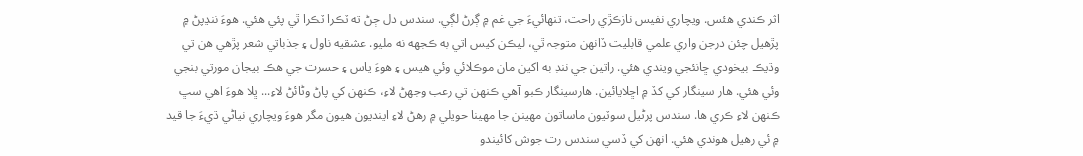اثر ڪندي هئس. ويچاري نفيس نازڪڙي راحت، تنهائيءَ جي غم ۾ ڳرڻ لڳي. سندس دل ڄڻ ته ٽڪرا ٽڪرا ٿي پئي هئي. هوءَ ننڍپڻ ۾ پڙهيل چئن درجن واري علمي قابليت ڏانهن متوجہ ٿي، ليڪن کيس اتي به ڪجهه نه مليو. عشقيه ناول ۽ جذباتي شعر پڙهي هن تي وڌيڪ بيخودي ڇانئجي ويندي هئي. راتين جي ننڊ به اکين مان موڪلائي وئي هيس ۽ هوءَ ياس ۽ حسرت جي هڪ بيجان مورتي بنجي وئي هئي. هار سينگار کي کڏ ۾ اڇلايائين. هارسينگار ڪبو آهي ڪنهن تي رعب وجهڻ لاءِ، ڪنهن کي پاڻ وڻائڻ لاءِ... ڀلا هوءَ اهي سڀ ڪنهن لاءِ ڪري ها. سندس پرڻيل سوٽيون ماساتون مهينن جا مهينا حويلي ۾ رهڻ لاءِ اينديون هيون مگر هوءَ ويچاري نياڻي ڌيءَ جا قيد ۾ ئي رهيل هوندي هئي. انهن کي ڏسي سندس رت جوش کائيندو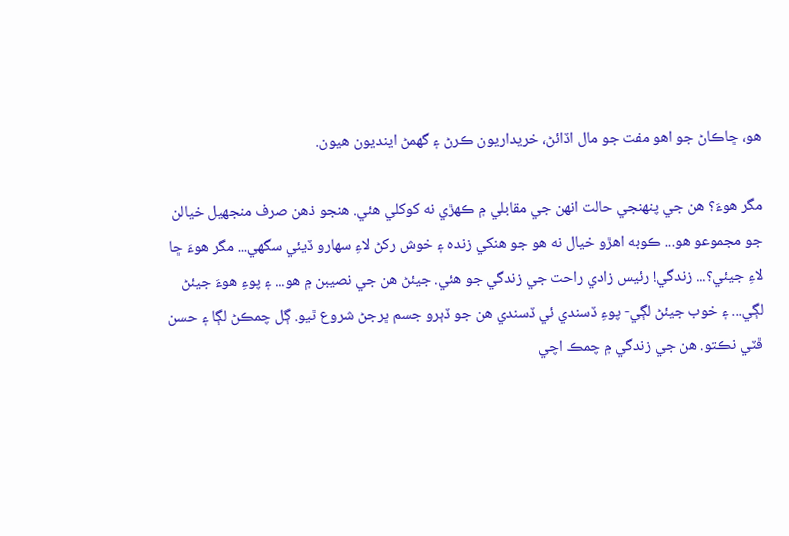هو، ڇاڪاڻ جو اهو مفت جو مال اڏائڻ، خريداريون ڪرڻ ۽ گهمڻ اينديون هيون.

مگر هوءَ؟ هن جي پنهنجي حالت انهن جي مقابلي ۾ ڪهڙي نه کوکلي هئي. هنجو ذهن صرف منجهيل خيالن جو مجموعو هو... ڪوبه اهڙو خيال نه هو جو هنکي زنده ۽ خوش رکڻ لاءِ سهارو ڏيئي سگهي... مگر هوءَ ڇا لاءِ جيئي؟... زندگي! رئيس زادي راحت جي زندگي جو هئي. جيئڻ هن جي نصيبن ۾ هو... ۽ پوءِ هوءَ جيئڻ لڳي... ۽ خوب جيئڻ لڳي- پوءِ ڏسندي ئي ڏسندي هن جو ڏٻرو جسم ڀرجڻ شروع ٿيو. ڳل چمڪڻ لڳا ۽ حسن ڦٽي نڪتو. هن جي زندگي ۾ چمڪ اچي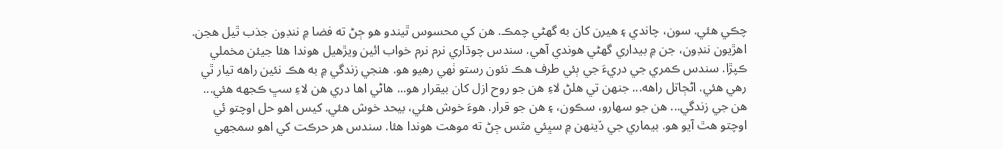چڪي هئي. سون، چاندي ۽ هيرن کان به گهڻي چمڪ. هن کي محسوس ٿيندو هو ڄڻ ته فضا ۾ ننڊون جذب ٿيل هجن. اهڙيون ننڊون، جن ۾ بيداري گهڻي هوندي آهي. سندس چوڌاري نرم نرم خواب ائين ويڙهيل هوندا هئا جيئن مخملي ڪپڙا. سندس ڪمري جي دريءَ جي ٻئي طرف هڪ نئون رستو ٺهي رهيو هو. هنجي زندگي ۾ به هڪ نئين راهه تيار ٿي رهي هئي. اڻڄاتل راهه... جنهن تي هلڻ لاءِ هن جو روح ازل کان بيقرار هو... هاڻي اها دري هن لاءِ سڀ ڪجهه هئي... هن جي زندگي... هن جو سهارو، سڪون، ۽ هن جو قرار. هوءَ خوش هئي، بيحد خوش هئي. کيس اهو حل اوچتو ئي اوچتو هٿ آيو هو. بيماري جي ڏينهن ۾ سڀئي مٿس ڄڻ ته موهت هوندا هئا. سندس هر حرڪت کي اهو سمجهي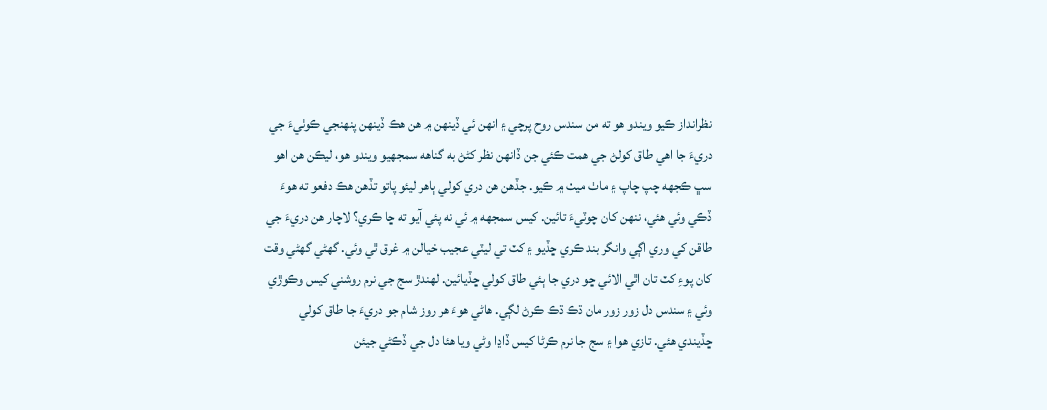نظرانداز ڪيو ويندو هو ته من سندس روح پرچي ۽ انهن ئي ڏينهن ۾ هن هڪ ڏينهن پنهنجي ڪوٺيءَ جي دريءَ جا اهي طاق کولڻ جي همت ڪئي جن ڏانهن نظر کڻڻ به گناهه سمجهيو ويندو هو، ليڪن هن اهو سڀ ڪجهه چپ چاپ ۽ ماٺ ميٺ ۾ ڪيو. جڏهن هن دري کولي ٻاهر ليئو پاتو تڏهن هڪ دفعو ته هوءَ ڏڪي وئي هئي، ننهن کان چوٽيءَ تائين. کيس سمجهه ۾ ئي نه پئي آيو ته ڇا ڪري؟ لاچار هن دريءَ جي طاقن کي وري اڳي وانگر بند ڪري ڇڏيو ۽ کٽ تي ليٽي عجيب خيالن ۾ غرق ٿي وئي. گهڻي گهڻي وقت کان پوءِ کٽ تان اٿي الائي ڇو دري جا ٻئي طاق کولي ڇڏيائين. لهندڙ سج جي نرم روشني کيس وڪوڙي وئي ۽ سندس دل زور زور مان ڌڪ ڌڪ ڪرڻ لڳي. هاڻي هوءَ هر روز شام جو دريءَ جا طاق کولي ڇڏيندي هئي. تازي هوا ۽ سج جا نرم ڪرڻا کيس ڏاڍا وڻي ويا هئا دل جي ڏڪڻي جيئن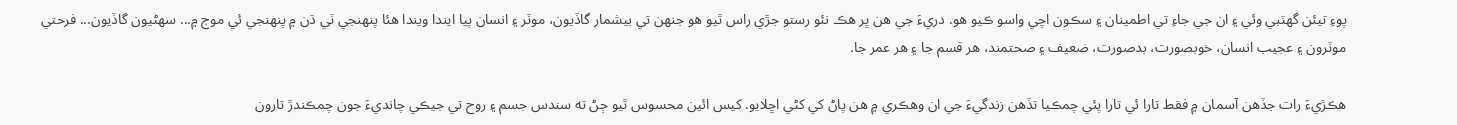پوءِ تيئن گهٽبي وئي ۽ ان جي جاءِ تي اطمينان ۽ سڪون اچي واسو ڪيو هو. دريءَ جي هن ڀر هڪ نئو رستو جڙي راس ٿيو هو جنهن تي بيشمار گاڏيون، موٽر ۽ انسان پيا ايندا ويندا هئا پنهنجي ٽي ڌن ۾ پنهنجي ئي موج ۾... سهڻيون گاڏيون... فرحتي موٽرون ۽ عجيب انسان، خوبصورت، بدصورت، ضعيف ۽ صحتمند، هر قسم جا ۽ هر عمر جا.

هڪڙيءَ رات جڏهن آسمان ۾ فقط تارا ئي تارا پئي چمڪيا تڏهن زندگيءَ جي ان وهڪري ۾ هن پاڻ کي کڻي اڇلايو. کيس ائين محسوس ٿيو ڄڻ ته سندس جسم ۽ روح تي جيڪي چانديءَ جون چمڪندڙ تارون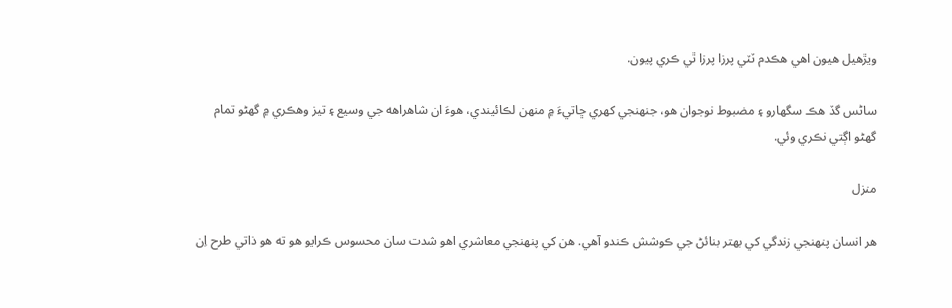ويڙهيل هيون اهي هڪدم ٽٽي پرزا پرزا ٿي ڪري پيون.

ساڻس گڏ هڪ سگهارو ۽ مضبوط نوجوان هو، جنهنجي کهري ڇاتيءَ ۾ منهن لڪائيندي، هوءَ ان شاهراهه جي وسيع ۽ تيز وهڪري ۾ گهڻو تمام گهڻو اڳتي نڪري وئي.

منزل

هر انسان پنهنجي زندگي کي بهتر بنائڻ جي ڪوشش ڪندو آهي. هن کي پنهنجي معاشري اهو شدت سان محسوس ڪرايو هو ته هو ذاتي طرح اِن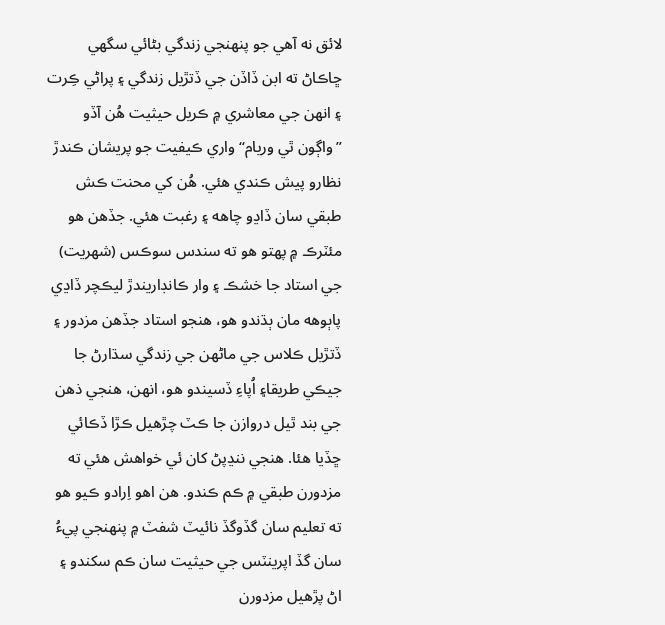لائق نه آهي جو پنهنجي زندگي بڻائي سگهي ڇاڪاڻ ته ابن ڏاڏن جي ڏتڙيل زندگي ۽ پراڻي ڪِرت ۽ انهن جي معاشري ۾ ڪريل حيثيت هُن آڏو ”واڳون ٿي وريام“ واري ڪيفيت جو پريشان ڪندڙ نظارو پيش ڪندي هئي. هُن کي محنت ڪش طبقي سان ڏاڍو چاهه ۽ رغبت هئي. جڏهن هو مئٽرڪ ۾ پهتو هو ته سندس سوڪس (شهريت) جي استاد جا خشڪ ۽ وار ڪانڊاريندڙ ليڪچر ڏاڍي پاٻوهه مان ٻڌندو هو، هنجو استاد جڏهن مزدور ۽ ڏتڙيل ڪلاس جي ماڻهن جي زندگي سڌارڻ جا جيڪي طريقا۽ اُپاءِ ڏسيندو هو، انهن، هنجي ذهن جي بند ٿيل دروازن جا ڪٽ چڙهيل ڪڙا ڏڪائي ڇڏيا هئا. هنجي ننڍپڻ کان ئي خواهش هئي ته مزدورن طبقي ۾ ڪم ڪندو. هن اهو اِرادو ڪيو هو ته تعليم سان گڏوگڏ نائيٽ شفٽ ۾ پنهنجي پيءُ سان گڏ اپرينٽس جي حيثيت سان ڪم سکندو ۽ اڻ پڙهيل مزدورن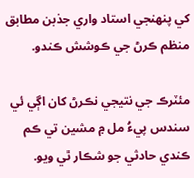کي پنهنجي استاد واري جذبن مطابق منظم ڪرڻ جي ڪوشش ڪندو.

مئٽرڪ جي نتيجي نڪرڻ کان اڳي ئي سندس پيءُ مل ۾ مشين تي ڪم ڪندي حادثي جو شڪار ٿي ويو.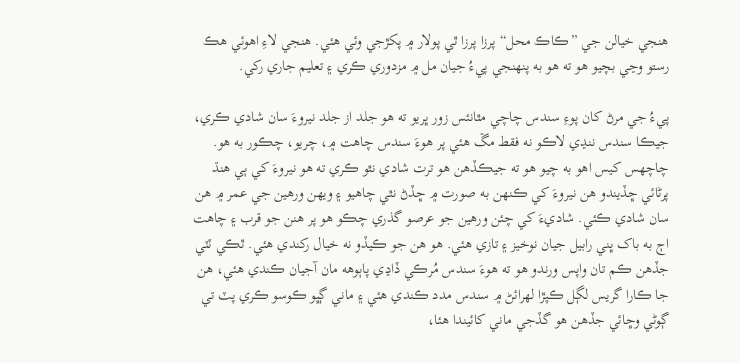هنجي خيالن جي ”ڪاڪ محل“ پرزا پرزا ٿي پولار ۾ پکڙجي وئي هئي. هنجي لاءِ اهوئي هڪ رستو وڃي بچيو هو ته هو به پنهنجي پيءُ جيان مل ۾ مزدوري ڪري ۽ تعليم جاري رکي.

پيءُ جي مرڻ کان پوءِ سندس چاچي مٿانئس زور ڀريو ته هو جلد از جلد نيروءَ سان شادي ڪري، جيڪا سندس ننڍي لاڪو نه فقط مڱ هئي پر هوءَ سندس چاهت ۾، چريو، چڪور به هو. چاچهس کيس اهو به چيو هو ته جيڪڏهن هو ترت شادي نٿو ڪري ته هو نيروءَ کي ٻي هنڌ پرڻائي ڇڏيندو هن نيروءَ کي ڪنهن به صورت ۾ ڇڏڻ نٿي چاهيو ۽ ويهن ورهين جي عمر ۾ هن سان شادي ڪئي. شاديءَ کي چئن ورهين جو عرصو گذري چڪو هو پر هنن جو قرب ۽ چاهت اڄ به باک ڀني رابيل جيان نوخيز ۽ تازي هئي. هو هن جو ڪيڏو نه خيال رکندي هئي. ٿڪي ٽٽي جڏهن ڪم تان واپس ورندو هو ته هوءَ سندس مُرڪي ڏاڍي پاٻوهه مان آجيان ڪندي هئي، هن جا ڪارا گريس لڳل ڪپڙا لهرائڻ ۾ سندس مدد ڪندي هئي ۽ ماني ڳڀو ڪوسو ڪري پٽ تي ڳوڻي وڇائي جڏهن هو گڏجي ماني کائيندا هئا،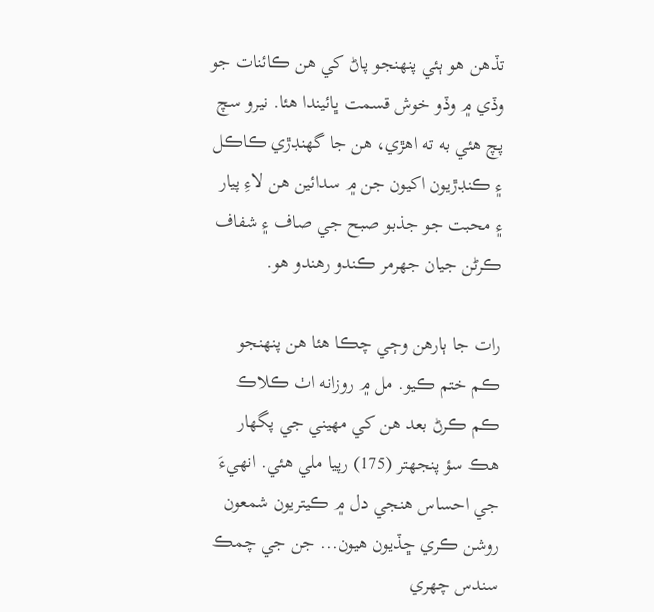تڏهن هو ٻئي پنهنجو پاڻ کي هن ڪائنات جو وڏي ۾ وڏو خوش قسمت ڀائيندا هئا. نيرو سچ پچ هئي به ته اهڙي، هن جا گهنڊڙي ڪاڪل ۽ ڪنڊڙيون اکيون جن ۾ سدائين هن لاءِ پيار ۽ محبت جو جذبو صبح جي صاف ۽ شفاف ڪرڻن جيان جهرمر ڪندو رهندو هو.

رات جا ٻارهن وڄي چڪا هئا هن پنهنجو ڪم ختم ڪيو. مل ۾ روزانه اٺ ڪلاڪ ڪم ڪرڻ بعد هن کي مهيني جي پگهار هڪ سؤ پنجهتر (175) رپيا ملي هئي. انهيءَ جي احساس هنجي دل ۾ ڪيتريون شمعون روشن ڪري ڇڏيون هيون... جن جي چمڪ سندس چهري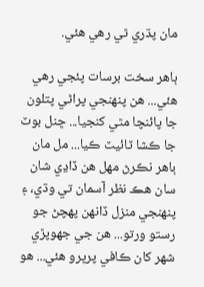مان پڌري ٿي رهي هئي.

ٻاهر سخت برسات پئجي رهي هئي... هن پنهنجي پراڻي پتلون جا پائنچا مٿي کنجيا... ڇنل بوٽ جا ڪشا ٽائيٽ ڪيا... مل مان ٻاهر نڪرڻ مهل هن ڏاڍي شان سان هڪ نظر آسمان تي وڌي، ۽ پنهنجي منزل ڏانهن پهچڻ جو رستو ورتو... هن جي جهوپڙي شهر کان ڪافي پرڀرو هئي... هو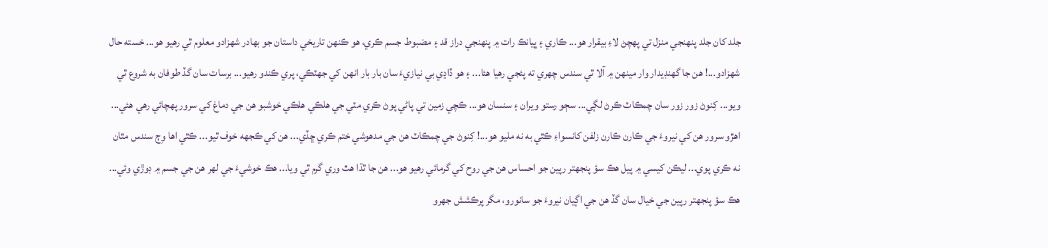جلد کان جلد پنهنجي منزل تي پهچڻ لاءِ بيقرار هو... ڪاري ۽ ڀيانڪ رات ۾ پنهنجي دراز قد ۽ مضبوط جسم ڪري، هو ڪنهن تاريخي داستان جو بهادر شهزادو معلوم ٿي رهيو هو... خسته حال شهزادو...! هن جا گهنڊيدار وار مينهن ۾ آلا ٿي سندس چهري ته پئجي رهيا هئا... ۽ هو ڏاڍي بي نيازيءَ سان بار بار انهن کي جهٽڪي، پري ڪندو رهيو... برسات سان گڏ طوفان به شروع ٿي ويو... کِنوڻ زور زور سان چمڪاٽ ڪرڻ لڳي... سڄو رستو ويران ۽ سنسان هو... ڪچي زمين تي پاڻي پوڻ ڪري مٽي جي هلڪي هلڪي خوشبو هن جي دماغ کي سرور پهچائي رهي هئي... اهڙو سرور هن کي نيروءَ جي ڪارن ڪارن زلفن کانسواءِ ڪٿي به نه مليو هو...! کِنوڻ جي چمڪاٽ هن جي مدهوشي ختم ڪري ڇڏي... هن کي ڪجهه خوف ٿيو... ڪٿي اها وِڄ سندس مٿان نه ڪري پوي... ليڪن کيسي ۾ پيل هڪ سؤ پنجهتر رپين جو احساس هن جي روح کي گرمائي رهيو هو... هن جا ٿڌا هٿ وري گرم ٿي ويا... هڪ خوشيءَ جي لهر هن جي جسم ۾ ڊوڙي وئي... هڪ سؤ پنجهتر رپين جي خيال سان گڏ هن جي اڳيان نيروءَ جو سانورو، مگر پرڪشش جهرو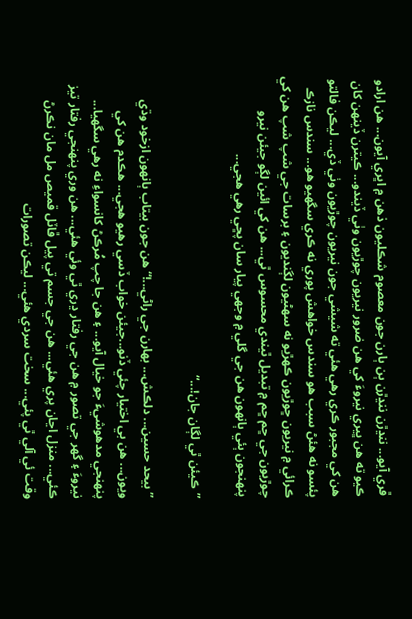ڦري آيو... ننڍڙن ننڍڙن ٻن ٻارن جون معصوم شڪليون ذهن ۾ اڀري آيون... هن ارادو ڪيو ته هن ڀيري نيروءَ کي هن ضرور نيريون چوڙيون وٺي ڏيندو... ڪيترن ڏينهن کان هن کي مجبور ڪري رهي هئي ته شيشي جون نيريون چوڙيون وٺي ڏي... ليڪن فالتو پئسو نه هئڻ سبب هو سندس خواهش پوري نه ڪري سگهيو هو... سندس نازڪ ڪرائي ۾ نيريون ڇوڙيون ڪهڙيو نه سهڻيون لڳنديون ۽ برسات جي شپ شپ هن کي چوڙيون جي ڇم ڇم ۾ تبديل ٿيندي محسوس ٿي... هن کي ائين لڳو جيئن نيرو پنهنجون ٻئي ٻانهون هن جي گلي ۾ وجهي پيار سان پڇي رهي هجي...

”ڪيئن ٿي لڳان جان!...“

”بيحد حسين... دلڪش... بهارن جي راڻي...!“ هن جون بيتاب ٻانهون ازخود وڌي ويون... هن بي اختيار چئي ڏنو...جيئن خواب ڏسي رهيو هجي... هڪدم هن کي پنهنجي مدهوشيءَ جو خيال آيو... ۽ هن جا چپ مُرڪڻ کانسواءِ نه رهي سگهيا... نيروءَ ۽ گهر جي تصور ۾ هن جي رفتار ڍري ٿي وئي هئي... هن وري پنهنجي رفتار تيز ڪئي... منزل اڃان پري هئي... هن جي جسم تي پيل ڦاٽل قميص مل مان نڪرڻ وقت ئي آلي ٿي پئي... سخت سردي هئي... ليڪن تصورات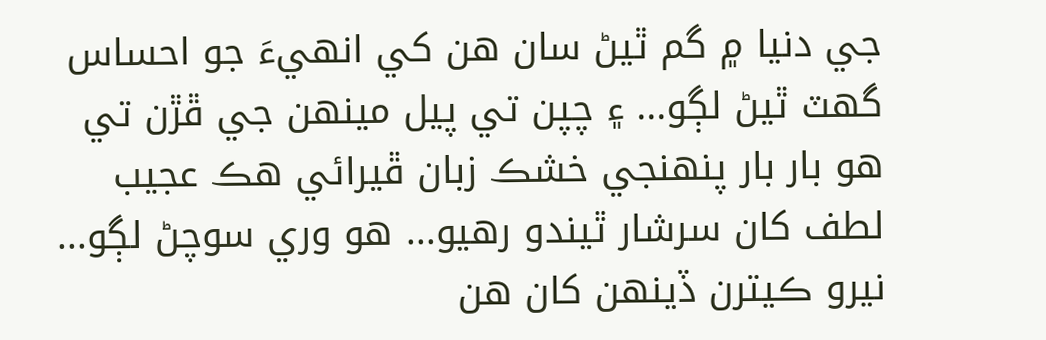جي دنيا ۾ گم ٿيڻ سان هن کي انهيءَ جو احساس گهٽ ٿيڻ لڳو... ۽ چپن تي پيل مينهن جي ڦڙن تي هو بار بار پنهنجي خشڪ زبان ڦيرائي هڪ عجيب لطف کان سرشار ٿيندو رهيو... هو وري سوچڻ لڳو... نيرو ڪيترن ڏينهن کان هن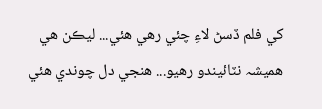کي فلم ڏسڻ لاءِ چئي رهي هئي... ليڪن هي هميشہ نٽائيندو رهيو... هنجي دل چوندي هئي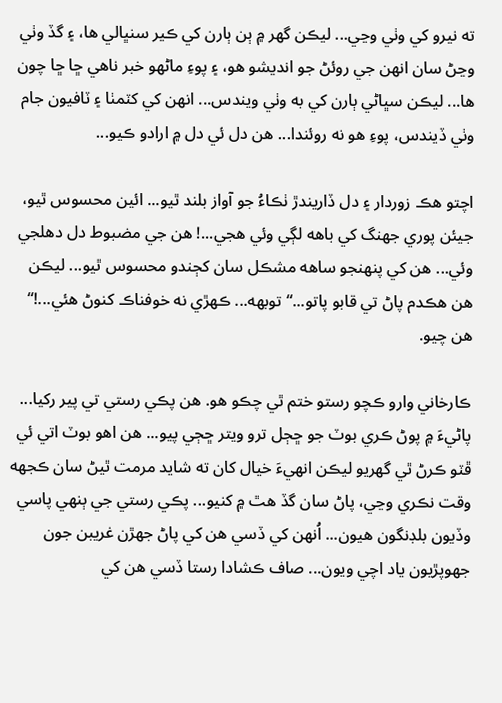ته نيرو کي وٺي وڃي... ليڪن گهر ۾ ٻن ٻارن کي ڪير سنڀالي ها، ۽ گڏ وٺي وڃڻ سان انهن جي روئڻ جو انديشو هو، ۽ پوءِ ماڻهو خبر ناهي ڇا ڇا چون ها... ليڪن سڀاڻي ٻارن کي به وٺي ويندس... انهن کي کٽمٺا ۽ ٽافيون جام وٺي ڏيندس، پوءِ هو نه روئندا... هن دل ئي دل ۾ ارادو ڪيو...

اچتو هڪ زوردار ۽ دل ڏاريندڙ ٺڪاءُ جو آواز بلند ٿيو... ائين محسوس ٿيو، جيئن پوري جهنگ کي باهه لڳي وئي هجي...! هن جي مضبوط دل دهلجي وئي... هن کي پنهنجو ساهه مشڪل سان کڄندو محسوس ٿيو... ليڪن هن هڪدم پاڻ تي قابو پاتو...“ توبهه... ڪهڙي نه خوفناڪ کنوڻ هئي...!“ هن چيو.

ڪارخاني وارو ڪچو رستو ختم ٿي چڪو هو. هن پڪي رستي تي پير رکيا... پاڻيءَ ۾ پوڻ ڪري بوٽ جو ڇڄل ترو ويتر ڇڄي پيو... هن اهو بوٽ اتي ئي ڦٽو ڪرڻ ٿي گهريو ليڪن انهيءَ خيال کان ته شايد مرمت ٿيڻ سان ڪجهه وقت نڪري وڃي، پاڻ سان گڏ هٿ ۾ کنيو... پڪي رستي جي ٻنهي پاسي وڏيون بلڊنگون هيون... اُنهن کي ڏسي هن کي پاڻ جهڙن غريبن جون جهوپڙيون ياد اچي ويون... صاف ڪشادا رستا ڏسي هن کي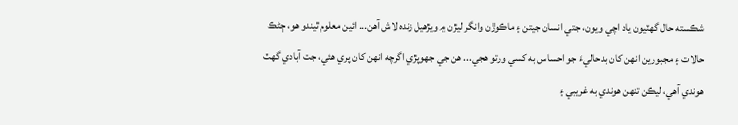شڪسته حال گهٽيون ياد اچي ويون، جتي انسان جيتن ۽ ماڪوڙن وانگر ليڙن ۾ ويڙهيل زنده لاش آهن... ائين معلوم ٿيندو هو، ڄڻڪ حالات ۽ مجبورين انهن کان بدحاليءَ جو احساس به کسي ورتو هجي... هن جي جهوپڙي اگرچه انهن کان پري هئي، جت آبادي گهٽ هوندي آهي، ليڪن تنهن هوندي به غريبي ۽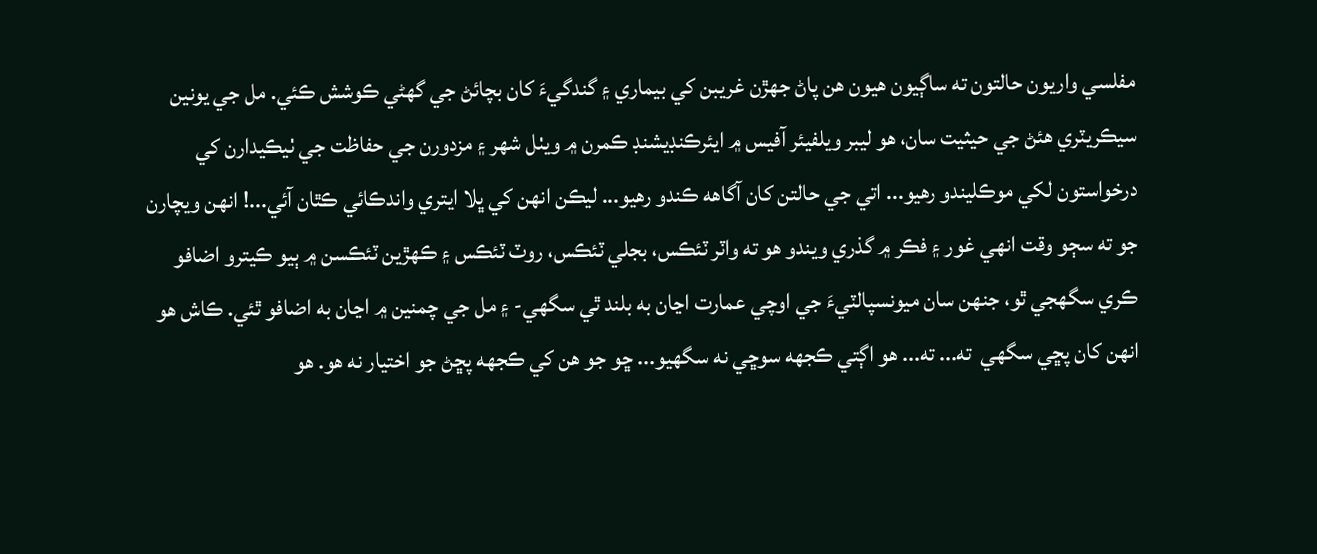مفلسي واريون حالتون ته ساڳيون هيون هن پاڻ جهڙن غريبن کي بيماري ۽ گندگيءَ کان بچائڻ جي گهڻي ڪوشش ڪئي. مل جي يونين سيڪريٽري هئڻ جي حيثيت سان، هو ليبر ويلفيئر آفيس ۾ ايئرڪنڊيشنڊ ڪمرن ۾ ويٺل شهر ۽ مزدورن جي حفاظت جي ٺيڪيدارن کي درخواستون لکي موڪليندو رهيو... اتي جي حالتن کان آگاهه ڪندو رهيو... ليڪن انهن کي ڀلا ايتري واندڪائي ڪٿان آئي...! انهن ويچارن جو ته سڄو وقت انهي غور ۽ فڪر ۾ گذري ويندو هو ته واٽر ٽئڪس، بجلي ٽئڪس، روٽ ٽئڪس ۽ ڪهڙين ٽئڪسن ۾ ٻيو ڪيترو اضافو ڪري سگهجي ٿو، جنهن سان ميونسپالٽيءَ جي اوچي عمارت اڃان به بلند ٿي سگهي- ۽ مل جي چمنين ۾ اڃان به اضافو ٿئي. ڪاش هو انهن کان پڇي سگهي  ته... ته... هو اڳتي ڪجهه سوڇي نه سگهيو... ڇو جو هن کي ڪجهه پڇڻ جو اختيار نه هو. هو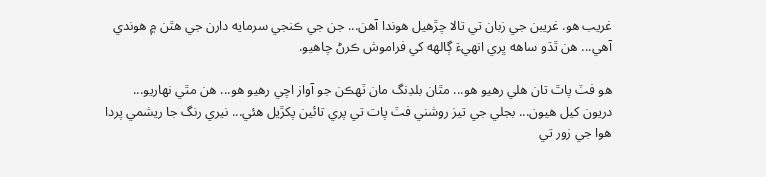غريب هو. غريبن جي زبان تي تالا چڙهيل هوندا آهن... جن جي ڪنجي سرمايه دارن جي هٿن ۾ هوندي آهي... هن ٿڌو ساهه ڀري انهيءَ ڳالهه کي فراموش ڪرڻ چاهيو.

هو فٽ پاٿ تان هلي رهيو هو... مٿان بلڊنگ مان ٽهڪن جو آواز اچي رهيو هو... هن مٿي نهاريو... دريون کيل هيون... بجلي جي تيز روشني فٽ پات تي پري تائين پکڙيل هئي... نيري رنگ جا ريشمي پردا هوا جي زور تي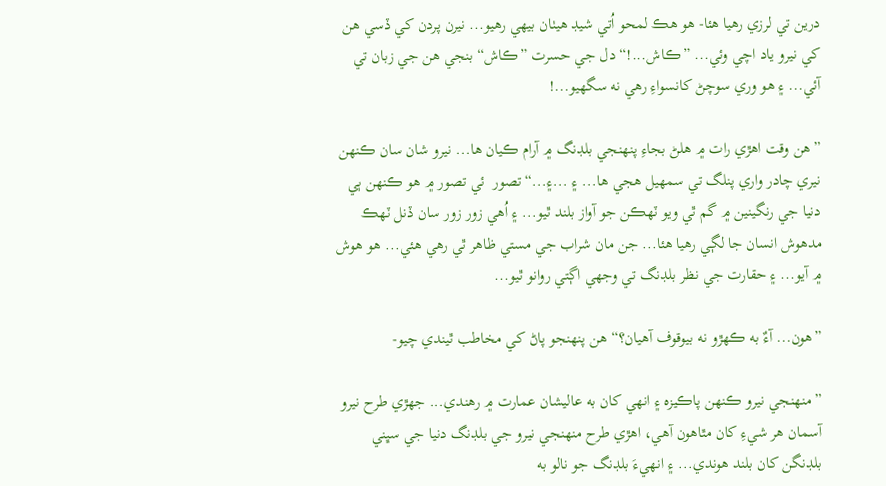درين تي لرزي رهيا هئا- هو هڪ لمحو اُتي شيڊ هيٺان بيهي رهيو... نيرن پردن کي ڏسي هن کي نيرو ياد اچي وئي... ”ڪاش...!“ دل جي حسرت ”ڪاش“ بنجي هن جي زبان تي آئي... ۽ هو وري سوچڻ کانسواءِ رهي نه سگهيو...!

”هن وقت اهڙي رات ۾ هلڻ بجاءِ پنهنجي بلڊنگ ۾ آرام ڪيان ها... نيرو شان سان ڪنهن نيري چادر واري پنلگ تي سمهيل هجي ها... ۽ ...۽...“ تصور  ئي تصور ۾ هو ڪنهن ٻي دنيا جي رنگينين ۾ گم ٿي ويو ٽهڪن جو آواز بلند ٿيو... ۽ اُهي زور زور سان ڏنل ٽهڪ مدهوش انسان جا لڳي رهيا هئا... جن مان شراب جي مستي ظاهر ٿي رهي هئي... هو هوش ۾ آيو... ۽ حقارت جي نظر بلڊنگ تي وجهي اڳتي روانو ٿيو...

”هون... آءٌ به ڪهڙو نه بيوقوف آهيان؟“ هن پنهنجو پاڻ کي مخاطب ٿيندي چيو-

”منهنجي نيرو ڪنهن پاڪيزه ۽ انهي کان به عاليشان عمارت ۾ رهندي... جهڙي طرح نيرو آسمان هر شيءِ کان مٿاهون آهي، اهڙي طرح منهنجي نيرو جي بلڊنگ دنيا جي سڀني بلڊنگن کان بلند هوندي... ۽ انهيءَ بلڊنگ جو نالو به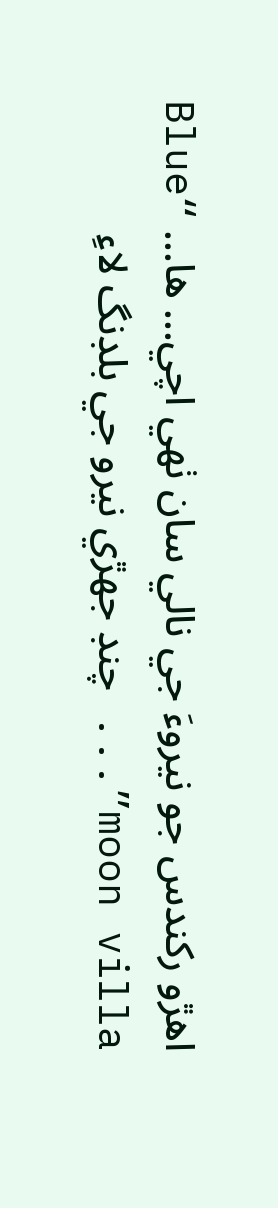اهڙو رکندس جو نيروءَ جي نالي سان ٺهي اچي... ها... “Blue moon villa”... چنڊ جهڙي نيرو جي بلڊنگ لاءِ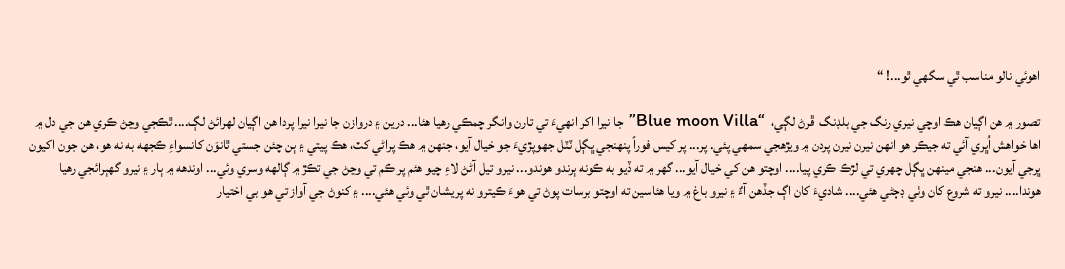اهوئي نالو مناسب ٿي سگهي ٿو...! “

تصور ۾ هن اڳيان هڪ اوچي نيري رنگ جي بلڊنگ  ڦرڻ لڳي،  “Blue moon Villa”جا نيرا اکر انهيءَ تي تارن وانگر چمڪي رهيا هئا... درين ۽ دروازن جا نيرا نيرا پردا هن اڳيان لهرائڻ لڳ.... ٿڪجي وڃڻ ڪري هن جي دل ۾ اها خواهش اُڀري آئي ته جيڪر هو انهن نيرن نيرن پردن ۾ ويڙهجي سمهي پئي. پر... پر کيس فوراً پنهنجي ڀڳل ٽٽل جهوپڙيءَ جو خيال آيو، جنهن ۾ هڪ پراڻي کٽ، هڪ پيتي ۽ ٻن چئن جستي ٿانوَن کانسواءِ ڪجهه به نه هو، هن جون اکيون ڀرجي آيون... هنجي مينهن ڀڳل چهري تي لڙڪ ڪري پيا.... اوچتو هن کي خيال آيو... گهر ۾ ته ڏيو به ڪونه ٻرندو هوندو... نيرو تيل آڻڻ لاءِ چيو هئم پر ڪم تي وڃڻ جي تڪڙ ۾ ڳالهه وسري وئي... اوندهه ۾ ٻار ۽ نيرو گهٻرائجي رهيا هوندا.... نيرو ته شروع کان وٺي ڊڄڻي هئي.... شاديءَ کان اڳ جڏهن آءٌ ۽ نيرو باغ ۾ ويا هئاسين ته اوچتو برسات پوڻ تي هوءَ ڪيترو نه پريشان ٿي وئي هئي.... ۽ کنوڻ جي آواز تي هو بي اختيار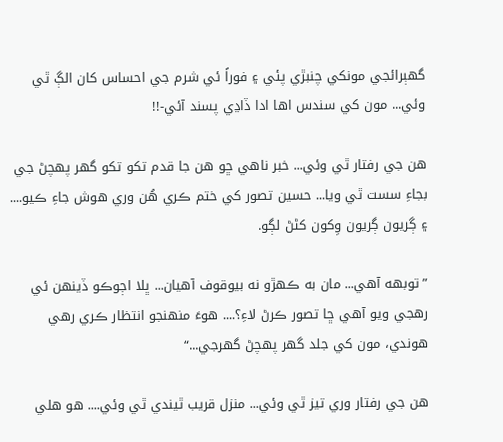گهٻرائجي مونکي چنبڙي پئي ۽ فوراً ئي شرم جي احساس کان الڳ ٿي وئي... مون کي سندس اها ادا ڏاڍي پسند آئي-!!

هن جي رفتار ٿي وئي... خبر ناهي ڇو هن جا قدم تکو تکو گهر پهچڻ جي بجاءِ سست ٿي ويا... حسين تصور کي ختم ڪري هُن وري هوش جاءِ ڪيو.... ۽ ڳريون ڳريون وِکون کڻڻ لڳو.

”توبهه آهي... مان به ڪهڙو نه بيوقوف آهيان... ڀلا اڄوڪو ڏينهن ئي رهجي ويو آهي ڇا تصور ڪرڻ لاءِ؟.... هوءَ منهنجو انتظار ڪري رهي هوندي، مون کي جلد گهر پهچڻ گهرجي...“

هن جي رفتار وري تيز ٿي وئي... منزل قريب ٿيندي ٿي وئي.... هو هلي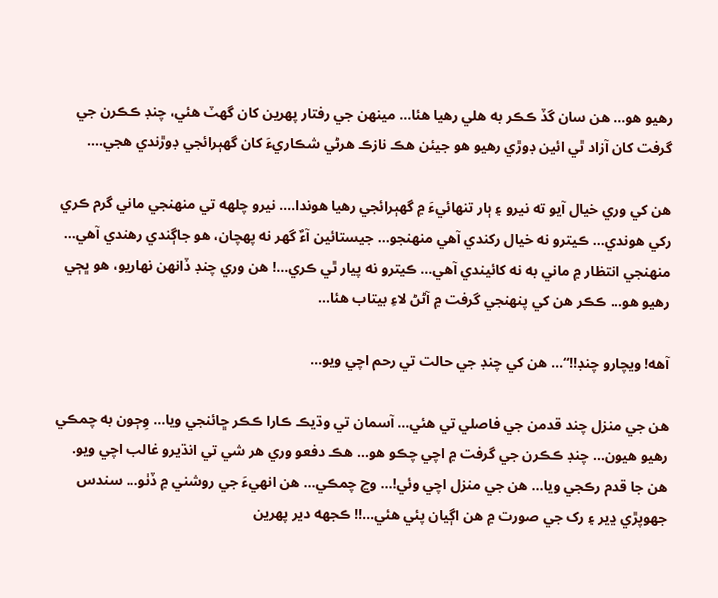رهيو هو... هن سان گڏ ڪڪر به هلي رهيا هئا... مينهن جي رفتار پهرين کان گهٽ هئي، چنڊ ڪڪرن جي گرفت کان آزاد ٿي ائين ڊوڙي رهيو هو جيئن هڪ نازڪ هرڻي شڪاريءَ کان گهٻرائجي ڊوڙندي هجي....

هن کي وري خيال آيو ته نيرو ۽ ٻار تنهائيءَ ۾ گهٻرائجي رهيا هوندا.... نيرو چلهه تي منهنجي ماني گرم ڪري رکي هوندي... ڪيترو نه خيال رکندي آهي منهنجو... جيستائين آءٌ گهر نه پهچان، هو جاڳندي رهندي آهي... منهنجي انتظار ۾ ماني به نه کائيندي آهي... ڪيترو نه پيار ٿي ڪري...! هن وري چنڊ ڏانهن نهاريو، هو ڀڄي رهيو هو... ڪڪر هن کي پنهنجي گرفت ۾ آڻڻ لاءِ بيتاب هئا...

آهه! ويچارو چنڊ!!“... هن کي چنڊ جي حالت تي رحم اچي ويو...

هن جي منزل چند قدمن جي فاصلي تي هئي... آسمان تي وڌيڪ ڪارا ڪڪر ڇائنجي ويا... وِڄون به چمڪي رهيو هيون... چنڊ ڪڪرن جي گرفت ۾ اچي چڪو هو... هڪ دفعو وري هر شي تي انڌيرو غالب اچي ويو. هن جا قدم رڪجي ويا... هن جي منزل اچي وئي!... وڃ چمڪي... هن انهيءَ جي روشني ۾ ڏٺو... سندس جهوپڙي ڍير ۽ رک جي صورت ۾ هن اڳيان پئي هئي...!! ڪجهه دير پهرين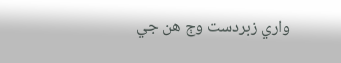واري زبردست وڄ هن جي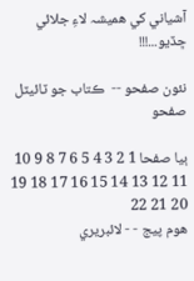آشياني کي هميشہ لاءِ جلائي ڇڏيو...!!!

نئون صفحو --  ڪتاب جو ٽائيٽل صفحو

ٻيا صفحا 1 2 3 4 5 6 7 8 9 10 11 12 13 14 15 16 17 18 19 20 21 22
هوم پيج - - لائبريري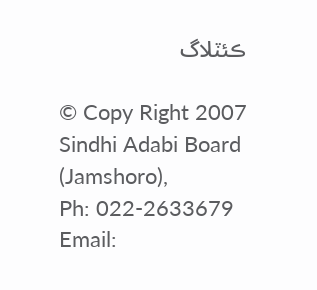ڪئٽلاگ

© Copy Right 2007
Sindhi Adabi Board (Jamshoro),
Ph: 022-2633679 Email: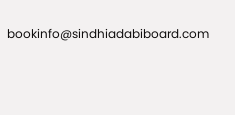bookinfo@sindhiadabiboard.com